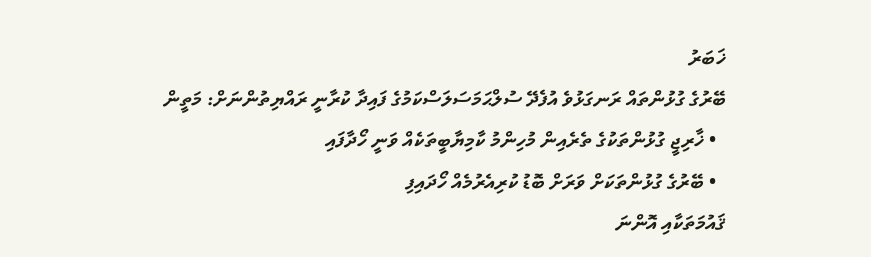ޚަބަރު
ބޭރުގެ ގުޅުންތައް ރަނގަޅުވެ އުފެދޭ ސުލްޙަމަސަލަސްކަމުގެ ފައިދާ ކުރާނީ ރައްޔިތުންނަށް: މަތީން
  • ޚާރިޖީ ގުޅުންތަކުގެ ތެރެއިން މުހިންމު ކާމިޔާބީތަކެއް ވަނީ ހޯދާފައި
  • ބޭރުގެ ގުޅުންތަކަށް ވަރަށް ބޮޑު ކުރިއެރުމެއް ހޯދައިފި
ޤައުމަތަކާއި އޮންނަ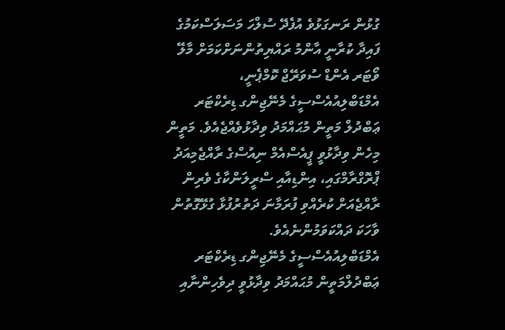ގުޅުން ރަނގަޅުވެ އުފެދޭ ސުލްހަ މަސަލަސްކަމުގެ ފައިދާ ކުރާނީ އާންމު ރައްޔިތުންނަށްކަމަށް މާލޭ ވޯޓަރ އެންޑް ސުވަރޭޖް ކޮމްޕެނީ، އެމްޑަބްލިއުއެސްސީގެ މެނޭޖިންގ ޑިރެކްޓަރ ޢަބްދުލް މަތީން މުޙައްމަދު ވިދާޅުވެއްޖެއެވެ. މަތީން މިހެން ވިދާޅުވީ ޕީއެސްއެމް ނިއުސްގެ ރާއްޖެމިއަދު ޕްރޮގްރާމްގައި، އިންޑިއާއި ސްރީލަންކާގެ ވެރިން ރާއްޖެއަށް ކުރެއްވި ފުރަމާނަ ދަތުރުފުޅާ ގުޅޭގޮތުން ވާހަކަ ދައްކަވަމުންނެއެވެ.
އެމްޑަބްލިއުއެސްސީގެ މެނޭޖިންގ ޑިރެކްޓަރ ޢަބްދުލްމަތީން މުޙައްމަދު ވިދާޅުވީ ދިވެހިންނާއި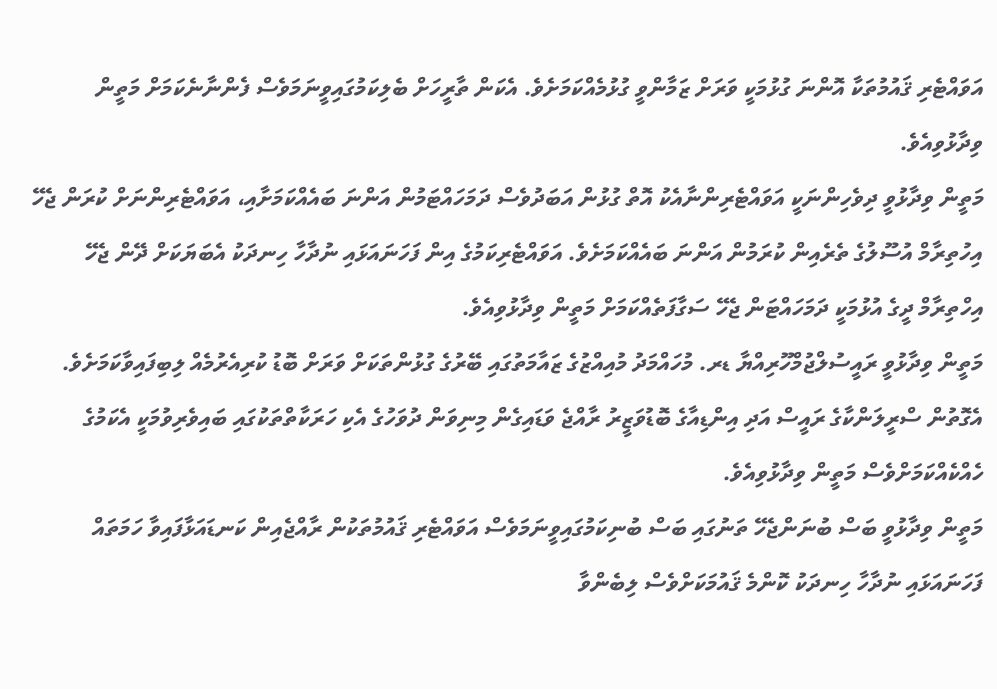އަވައްޓެރި ޤައުމުތަކާ އޮންނަ ގުޅުމަކީ ވަރަށް ޒަމާންވީ ގުޅުމެއްކަމަށެވެ. އެކަން ތާރީހަށް ބެލިކަމުގައިވީނަމަވެސް ފެންނާނެކަމަށް މަތީން ވިދާޅުވިއެވެ.
މަތީން ވިދާޅުވީ ދިވެހިންނަކީ އަވައްޓެރިންނާއެކު އޮތް ގުޅުން އަބަދުވެސް ދަމަހައްޓަމުން އަންނަ ބައެއްކަމަށާއި، އަވައްޓެރިންނަށް ކުރަން ޖެހޭ އިހުތިރާމް އުސޫލުގެ ތެރެއިން ކުރަމުން އަންނަ ބައެއްކަމަށެވެ. އަވައްޓެރިކަމުގެ އިން ފަހަނައަޅައި ނުދާހާ ހިނދަކު އެބަޔަކަށް ދޭން ޖެހޭ އިހްތިރާމް ދީގެ އުޅުމަކީ ދަމަހައްޓަން ޖެހޭ ސަގާފަތެއްކަމަށް މަތީން ވިދާޅުވިއެވެ.
މަތީން ވިދާޅުވީ ރައީސުލްޖުމްހޫރިއްޔާ ޑރ. މުހައްމަދު މުއިއްޒުގެ ޒައާމަތުގައި ބޭރުގެ ގުޅުންތަކަށް ވަރަށް ބޮޑު ކުރިއެރުމެއް ލިބިފައިވާކަމަށެވެ. އެގޮތުން ސްރީލަންކާގެ ރައީސް އަދި އިންޑިއާގެ ބޮޑުވަޒީރު ރާއްޖެ ވަޑައިގެން މިނިވަން ދުވަހުގެ އެކި ހަރަކާތްތަކުގައި ބައިވެރިވުމަކީ އެކަމުގެ ހެއްކެއްކަމަށްވެސް މަތީން ވިދާޅުވިއެވެ.
މަތީން ވިދާޅުވީ ބަސް ބުނަންޖެހޭ ތަނުގައި ބަސް ބުނިކަމުގައިވީނަމަވެސް އަވައްޓެރި ޤައުމުތަކުން ރާއްޖެއިން ކަނޑައަޅާފައިވާ ހަމަތައް ފަހަނައަޅައި ނުދާހާ ހިނދަކު ކޮންމެ ޤައުމަކަށްވެސް ލިބެންވާ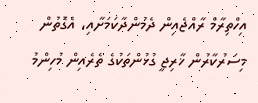އިހްތިރާމް ރާއްޖެއިން ދެމުންދާކަމަށާއި، އެގޮތުން މިސަރުކާރުން ޚާރިޖީ ގުޅުންތަކުގެ ތެރެއިން މުހިންމު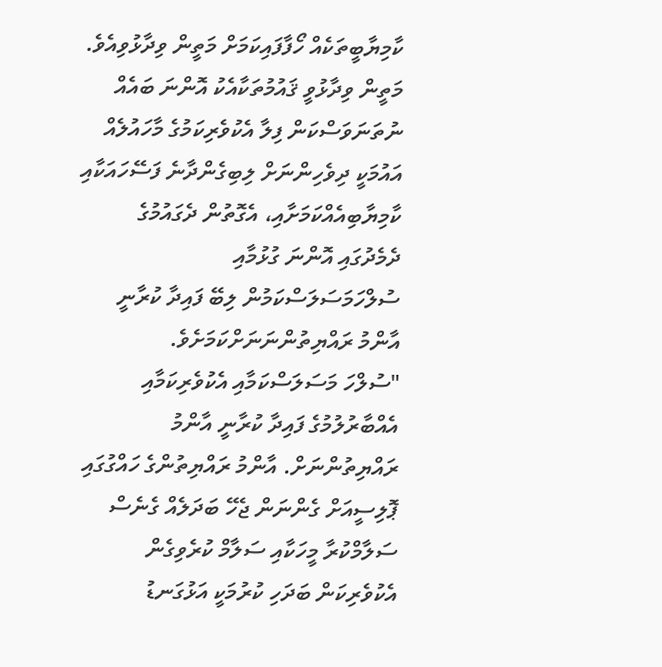ކާމިޔާބީތަކެއް ހޯފާފައިކަމަށް މަތީން ވިދާޅުވިއެވެ.
މަތީން ވިދާޅުވީ ޤައުމުތަކާއެކު އޮންނަ ބައެއް ނުތަނަވަސްކަން ފިލާ އެކުވެރިކަމުގެ މާހައުލެއް އައުމަކީ ދިވެހިންނަށް ލިބިގެންދާނެ ފަސޭހައަކާއި ކާމިޔާބިއެއްކަމަށާއި، އެގޮތުން ދެގައުމުގެ ދެމެދުގައި އޮންނަ ގުޅުމާއި ސުލްހަމަސަލަސްކަމުން ލިބޭ ފައިދާ ކުރާނީ އާންމު ރައްޔިތުންނަނަށްކަމަށެވެ.
"ސުލްހަ މަސަލަސްކަމާއި އެކުވެރިކަމާއި އެއްބާރުލުމުގެ ފައިދާ ކުރާނީ އާންމު ރައްޔިތުންނަށް. އާންމު ރައްޔިތުންގެ ހައްގުގައި ޕޮލިސީއަށް ގެންނަން ޖެހޭ ބަދަލެއް ގެނެސް ސަލާމްކުރާ މީހަކާއި ސަލާމް ކުރެވިގެން އެކުވެރިކަން ބަދަހި ކުރުމަކީ އަޅުގަނޑު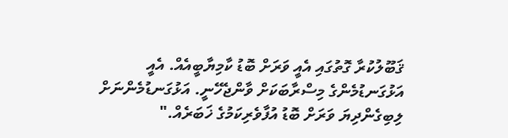ޤަބޫލުކުރާ ގޮތުގައި އެއީ ވަރަށް ބޮޑު ކާމިޔާބީއެއް. އެއީ އަޅުގަނޑުމެންގެ މިސްރާބަކަށް ވާންޖެހޭނީ. އަޅުގަނޑުމެންނަށް ލިބިގެންދިޔަ ވަރަށް ބޮޑު އުފާވެރިކަމުގެ ޚަބަރެއް."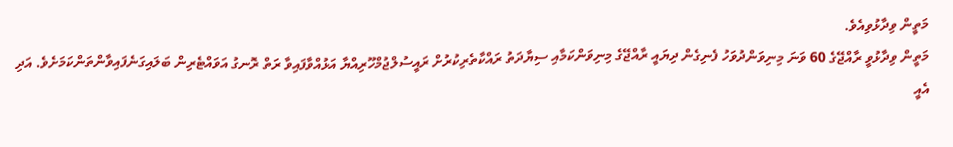މަތީން ވިދާޅުވިއެވެ.
މަތީން ވިދާޅުވީ ރާއްޖޭގެ 60 ވަނަ މިނިވަންދުވަހު ފެނިގެން ދިޔައީ ރާއްޖޭގެ މިނިވަންކަމާއި ސިޔާދަތު ރައްކާތެރިކުރުށް ރައީސުލްޖުމްހޫރިއްޔާ އަޅުއްވާފައިވާ ރަތް ރޮނގު އަވައްޓެރިން ބަލައިގަނެފައިވާންތަންކަމަށެވެ. އަދި އެއީ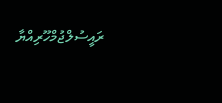ރައީސުލްޖުމްހޫރިއްޔާ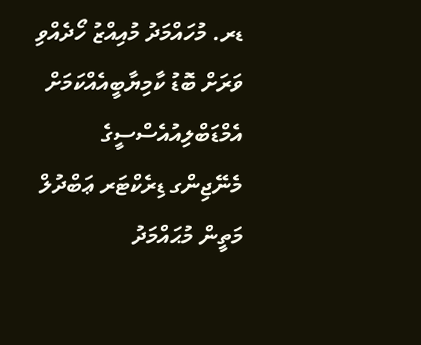ޑރ. މުހައްމަދު މުއިއްޒު ހޯދެއްވި ވަރަށް ބޮޑު ކާމިޔާބީއެއްކަމަށް އެމްޑަބްލިއުއެސްސީގެ މެނޭޖިންގ ޑިރެކްޓަރ ޢަބްދުލް މަތީން މުޙައްމަދު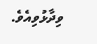ވިދާޅުވިއެވެ.